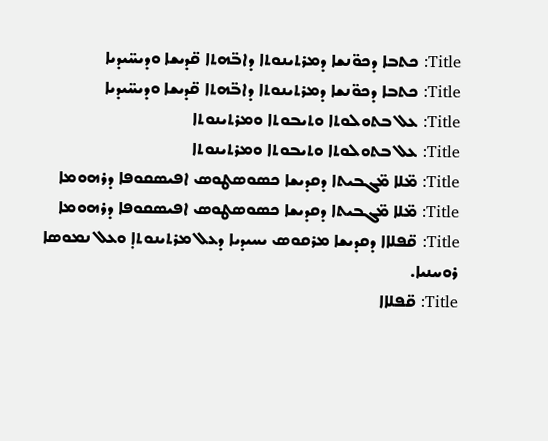Title: ܟܬܒܐ ܕܟܘ̈ܢܫܐ ܕܡܪܬܝܢܘܬܐ ܕܐܒ̈ܗܬܐ ܩ̈ܕܝܫܐ ܘܕܝܚ̈ܝܕܝܐ
Title: ܟܬܒܐ ܕܟܘ̈ܢܫܐ ܕܡܪܬܝܢܘܬܐ ܕܐܒ̈ܗܬܐ ܩ̈ܕܝܫܐ ܘܕܝܚ̈ܝܕܝܐ
Title: ܥܠ ܒܬܘܠܘܬܐ ܘܬܝܒܘܬܐ ܘܡܪܬܝܢܘܬܐ
Title: ܥܠ ܒܬܘܠܘܬܐ ܘܬܝܒܘܬܐ ܘܡܪܬܝܢܘܬܐ
Title: ܡ̈ܠܐ ܡ̈ܓܒܝܬܐ ܕܩܕܝܫܐ ܟܣܘܣܛܘܣ ܐܦܝܣܩܘܦܐ ܕܪܗܘܡܐ
Title: ܡ̈ܠܐ ܡ̈ܓܒܝܬܐ ܕܩܕܝܫܐ ܟܣܘܣܛܘܣ ܐܦܝܣܩܘܦܐ ܕܪܗܘܡܐ
Title: ܩ̈ܦܠܐܐ ܕܩܕܝܫܐ ܡܪܩܘܣ ܝܚܝܕܝܐ ܕܥܠ ܡܪܬܝܢܘܬܐ̣ ܘܥܠ ܢܡܘܣܐ ܪܘܚܢܝܐ.
Title: ܩ̈ܦܠܐܐ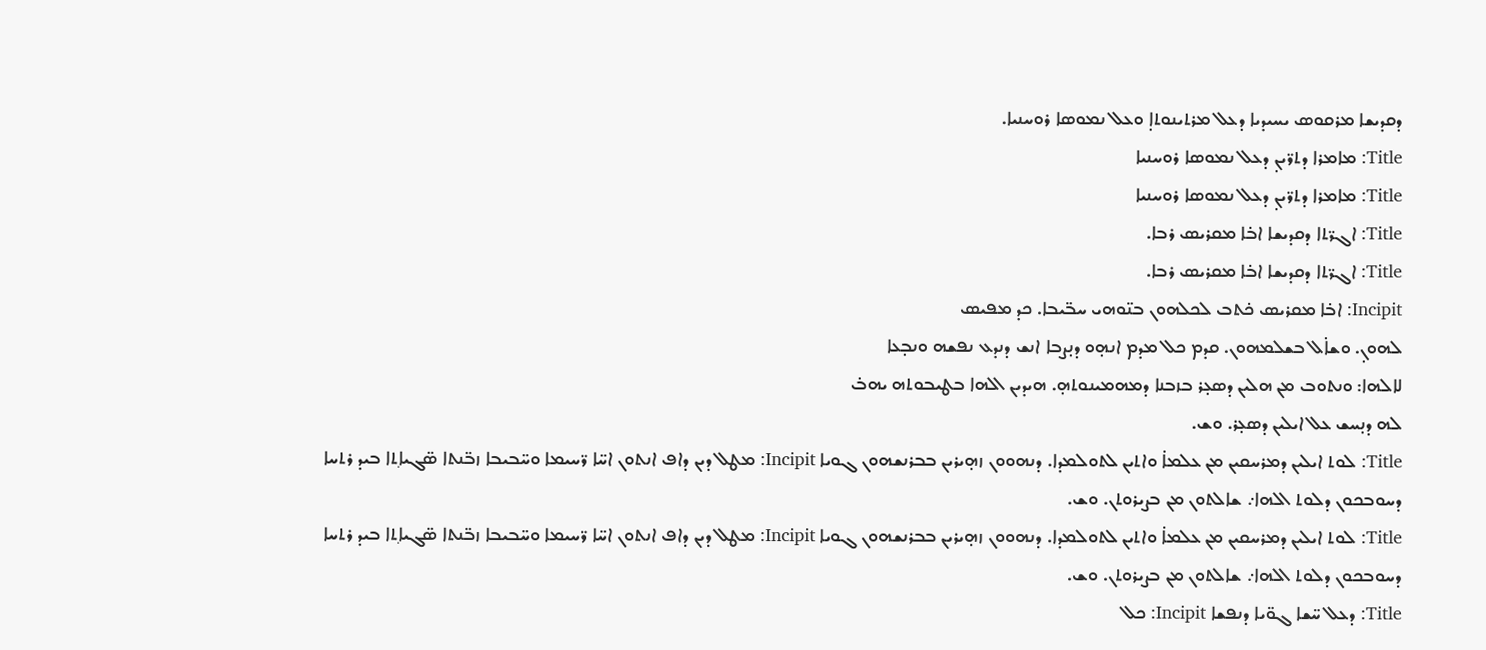ܕܩܕܝܫܐ ܡܪܩܘܣ ܝܚܝܕܝܐ ܕܥܠ ܡܪܬܝܢܘܬܐ̣ ܘܥܠ ܢܡܘܣܐ ܪܘܚܢܝܐ.
Title: ܡܐܡܪܐ ܕܬܪ̈ܝܢ̣ ܕܥܠ ܢܡܘܣܐ ܪܘܚܢܝܐ
Title: ܡܐܡܪܐ ܕܬܪ̈ܝܢ̣ ܕܥܠ ܢܡܘܣܐ ܪܘܚܢܝܐ
Title: ܐܓܪ̈ܬܐ ܕܩܕܝܫܐ ܐܒ̇ܐ ܡܩܪܝܣ ܪܒܐ.
Title: ܐܓܪ̈ܬܐ ܕܩܕܝܫܐ ܐܒ̇ܐ ܡܩܪܝܣ ܪܒܐ.
Incipit: ܐܒ̇ܐ ܡܩܪܝܣ ܟ̇ܬܒ ܠܟܠܗܘܢ ܒܢ̈ܘܗܝ ܚܒ̈ܝܒܐ. ܟܕ ܡܦܝܣ
ܠܗܘܢ̣. ܘܫܐ̇ܠ ܒܫܠܡܗܘܢ. ܩܕܡ ܟܠ ܡܕܡ ܐܢܗ̣ܘ ܕܢ̣ܨܒܐ ܐܢܫ ܕܢܕܥ ܢܦܫܗ ܘܢܒ̣ܥܐ
ܠܐܠܗܐ: ܘܢܬܘܒ ܡܢ ܗܠܝܢ ܕܣܥ̣ܪ ܒܙܒܢܐ ܕܡܗܡܝܢܘܬܗ̣. ܗܝܕܝܢ ܐܠܗܐ ܒܛܝܒܘܬܗ ܝܗܒ̇
ܠܗ ܕܢ̣ܚܫ ܥܠ ܐܝܠܝܢ ܕܣܥ̣ܪ. ܘܫ.
Title: ܠܘܬ ܐܝܠܝܢ ܕܡܪܚܩܝܢ ܡܢ ܥܠܡܐ̇ ܘܐܬܝܢ ܠܬܘܠܡܕܐ. ܕܢܗܘܘܢ ܙܗ̣ܝܪܝܢ ܒܒܪܢܫܗܘܢ ܓܘܝܐ Incipit: ܡܛܠ ܕܝܢ ܕܐܦ ܐܢܬܘܢ ܐܚ̈ܐ ܪ̈ܚܝܡܐ ܘܚ̈ܒܝܒܐ ܙܒ̈ܢܬܐ ܣ̈ܓܝܐܬ݂ܐ ܒܝܕ ܪܬܚܐ ܕܚܘܒܟܘܢ ܕܠܘܬ ܐܠܗܐ܇ ܫܐܠܬܘܢ ܡܢ ܒܨܝܪܘܬܢ. ܘܫ.
Title: ܠܘܬ ܐܝܠܝܢ ܕܡܪܚܩܝܢ ܡܢ ܥܠܡܐ̇ ܘܐܬܝܢ ܠܬܘܠܡܕܐ. ܕܢܗܘܘܢ ܙܗ̣ܝܪܝܢ ܒܒܪܢܫܗܘܢ ܓܘܝܐ Incipit: ܡܛܠ ܕܝܢ ܕܐܦ ܐܢܬܘܢ ܐܚ̈ܐ ܪ̈ܚܝܡܐ ܘܚ̈ܒܝܒܐ ܙܒ̈ܢܬܐ ܣ̈ܓܝܐܬ݂ܐ ܒܝܕ ܪܬܚܐ ܕܚܘܒܟܘܢ ܕܠܘܬ ܐܠܗܐ܇ ܫܐܠܬܘܢ ܡܢ ܒܨܝܪܘܬܢ. ܘܫ.
Title: ܕܥܠ ܚ̈ܫܐ ܓܘ̈ܝܐ ܕܢܦܫܐ Incipit: ܟܠ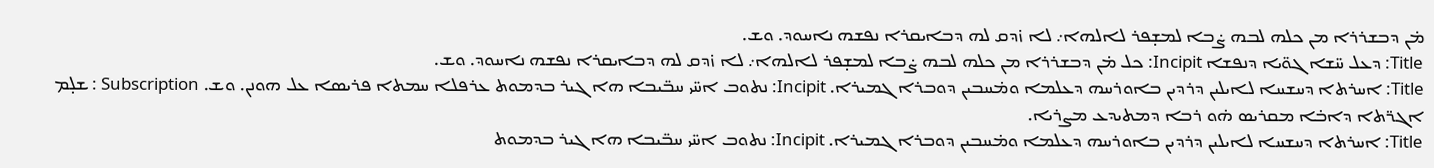ܡ̇ܢ ܕܒܫܪܪܐ ܡܢ ܟܠܗ ܠܒܗ ܨ̇ܒܐ ܠܡܫ̣ܦܪ ܠܐܠܗܐ܇ ܠܐ ܙ̇ܕܩ ܠܗ ܕܒܐܝܩܪܐ ܢܦܫܗ ܢܐܚܘܕ. ܘܫ.
Title: ܕܥܠ ܚ̈ܫܐ ܓܘ̈ܝܐ ܕܢܦܫܐ Incipit: ܟܠ ܡ̇ܢ ܕܒܫܪܪܐ ܡܢ ܟܠܗ ܠܒܗ ܨ̇ܒܐ ܠܡܫ̣ܦܪ ܠܐܠܗܐ܇ ܠܐ ܙ̇ܕܩ ܠܗ ܕܒܐܝܩܪܐ ܢܦܫܗ ܢܐܚܘܕ. ܘܫ.
Title: ܐܚܪܬܐ ܕܚܫܚܐ ܠܐܝܠܝܢ ܕܪܕܝܢ ܒܐܘܪܚܗ ܕܥܠܡܐ ܘܡ̇ܚܒܝܢ ܕܘܒܪܐ ܓܡܝܪܐ. Incipit: ܢܬܘܒ ܐܚ̈ܝ ܚܒ̈ܝܒܐ ܗܐ ܓܝܪ ܒܕܡܘܬ ܥܪܦܠܐ ܚܡܬܐ ܦܪܝܣܐ ܥܠ ܗܘܢܢ. ܘܫ. Subscription : ܫܠ̣ܡ ܐܓܪ̈ܬܐ ܕܐܒ̇ܐ ܡܩܪܝܣ ܗ̇ܘ ܪܒܐ ܕܡܬܝܕܥ ܡܨܪܝܐ.
Title: ܐܚܪܬܐ ܕܚܫܚܐ ܠܐܝܠܝܢ ܕܪܕܝܢ ܒܐܘܪܚܗ ܕܥܠܡܐ ܘܡ̇ܚܒܝܢ ܕܘܒܪܐ ܓܡܝܪܐ. Incipit: ܢܬܘܒ ܐܚ̈ܝ ܚܒ̈ܝܒܐ ܗܐ ܓܝܪ ܒܕܡܘܬ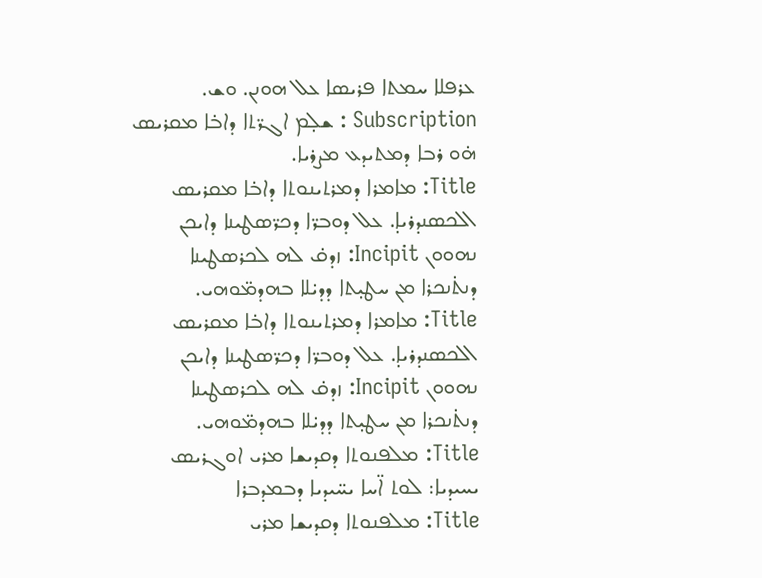ܥܪܦܠܐ ܚܡܬܐ ܦܪܝܣܐ ܥܠ ܗܘܢܢ. ܘܫ. Subscription : ܫܠ̣ܡ ܐܓܪ̈ܬܐ ܕܐܒ̇ܐ ܡܩܪܝܣ ܗ̇ܘ ܪܒܐ ܕܡܬܝܕܥ ܡܨܪܝܐ.
Title: ܡܐܡܪܐ ܕܡܪܬܝܢܘܬܐ ܕܐܒ̇ܐ ܡܩܪܝܣ ܐܠܟܣܢܕܪܝܐ̣. ܥܠ ܕܘܒܪ̈ܐ ܕܟܪ̈ܣܛܝܢܐ ܕܐܝܟܢ ܢܗܘܘܢ Incipit: ܙܕܩ̇ ܠܗ ܠܟܪܣܛܝܢܐ ܕܢܬ̇ܢܟܪܐ ܡܢ ܚܛܝ̣ܬܐ ܕܕܝ̇ܠܐ ܒܗܕܡ̈ܘܗܝ.
Title: ܡܐܡܪܐ ܕܡܪܬܝܢܘܬܐ ܕܐܒ̇ܐ ܡܩܪܝܣ ܐܠܟܣܢܕܪܝܐ̣. ܥܠ ܕܘܒܪ̈ܐ ܕܟܪ̈ܣܛܝܢܐ ܕܐܝܟܢ ܢܗܘܘܢ Incipit: ܙܕܩ̇ ܠܗ ܠܟܪܣܛܝܢܐ ܕܢܬ̇ܢܟܪܐ ܡܢ ܚܛܝ̣ܬܐ ܕܕܝ̇ܠܐ ܒܗܕܡ̈ܘܗܝ.
Title: ܡܠܦܢܘܬܐ ܕܩܕܝܫܐ ܡܪܝ ܐܘܓܪܝܣ ܝܚܝܕܝܐ: ܠܘܬ ܐ̈ܚܐ ܝܚ̈ܝܕܝܐ ܕܒܡܕܒܪܐ
Title: ܡܠܦܢܘܬܐ ܕܩܕܝܫܐ ܡܪܝ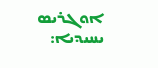ܐܘܓܪܝܣ ܝܚܝܕܝܐ: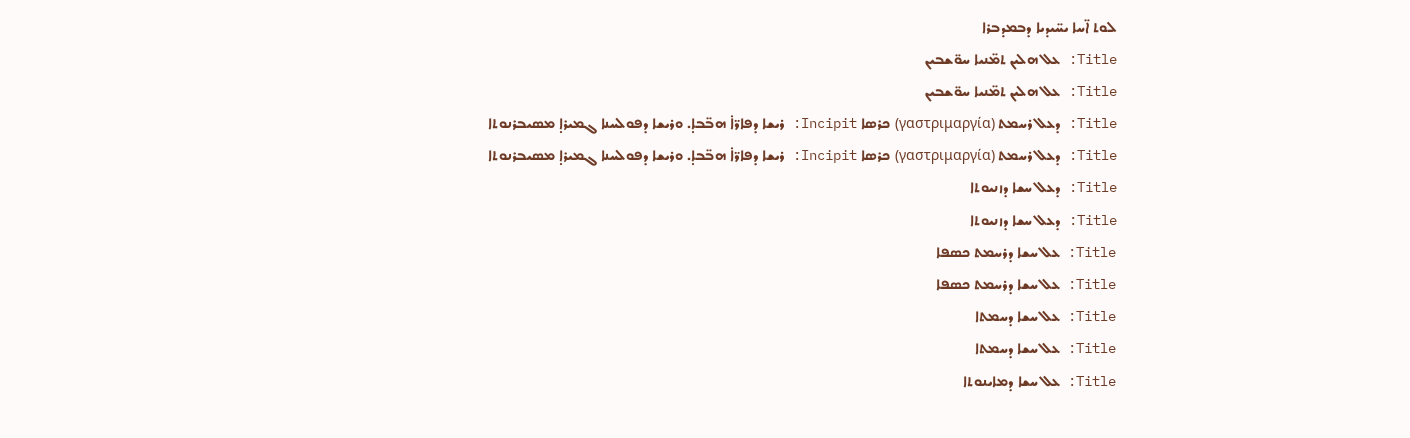ܠܘܬ ܐ̈ܚܐ ܝܚ̈ܝܕܝܐ ܕܒܡܕܒܪܐ
Title: ܥܠ ܗܠܝܢ ܬܡ̈ܢܝܐ ܚܘ̈ܫܒܝܢ
Title: ܥܠ ܗܠܝܢ ܬܡ̈ܢܝܐ ܚܘ̈ܫܒܝܢ
Title: ܕܥܠ ܪܚܡܬ (γαστριμαργία) ܟܪܣܐ Incipit: ܪܝܫܐ ܕܦܐܪ̈ܐ̇ ܗܒ̈ܒܐ̣. ܘܪܝܫܐ ܕܦܘܠܚܢܐ ܓܡܝܪܐ̣ ܡܣܝܒܪܢܘܬܐ
Title: ܕܥܠ ܪܚܡܬ (γαστριμαργία) ܟܪܣܐ Incipit: ܪܝܫܐ ܕܦܐܪ̈ܐ̇ ܗܒ̈ܒܐ̣. ܘܪܝܫܐ ܕܦܘܠܚܢܐ ܓܡܝܪܐ̣ ܡܣܝܒܪܢܘܬܐ
Title: ܕܥܠ ܚܫܐ ܕܙܢܝܘܬܐ
Title: ܕܥܠ ܚܫܐ ܕܙܢܝܘܬܐ
Title: ܥܠ ܚܫܐ ܕܪܚܡܬ ܟܣܦܐ
Title: ܥܠ ܚܫܐ ܕܪܚܡܬ ܟܣܦܐ
Title: ܥܠ ܚܫܐ ܕܚܡܬܐ
Title: ܥܠ ܚܫܐ ܕܚܡܬܐ
Title: ܥܠ ܚܫܐ ܕܡܐܝܢܘܬܐ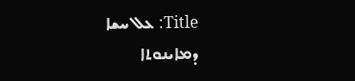Title: ܥܠ ܚܫܐ ܕܡܐܝܢܘܬܐ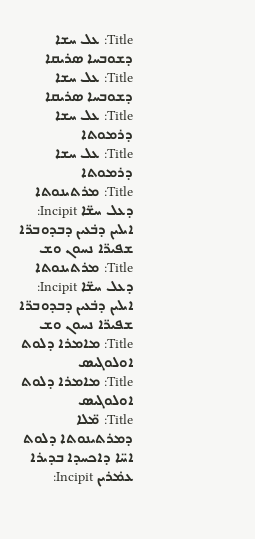Title: ܥܠ ܚܫܐ ܕܫܘܒܚܐ ܣܪܝܩܐ
Title: ܥܠ ܚܫܐ ܕܫܘܒܚܐ ܣܪܝܩܐ
Title: ܥܠ ܚܫܐ ܕܪܡܘܬܐ
Title: ܥܠ ܚܫܐ ܕܪܡܘܬܐ
Title: ܡܪܬܝܢܘܬܐ ܕܥܠ ܚܫ̈ܐ Incipit: ܐܝܠܝܢ ܕܒ̇ܥܝܢ ܕܒܕܘܒܪ̈ܐ ܫܦܝܪ̈ܐ ܢܚܘܢ ܘܫ
Title: ܡܪܬܝܢܘܬܐ ܕܥܠ ܚܫ̈ܐ Incipit: ܐܝܠܝܢ ܕܒ̇ܥܝܢ ܕܒܕܘܒܪ̈ܐ ܫܦܝܪ̈ܐ ܢܚܘܢ ܘܫ
Title: ܡܐܡܪܐ ܕܠܘܬ ܐܘܠܘܓܝܣ
Title: ܡܐܡܪܐ ܕܠܘܬ ܐܘܠܘܓܝܣ
Title: ܡ̈ܠܐ ܕܡܪܬܝܢܘܬܐ ܕܠܘܬ ܐܚ̈ܐ ܕܐܟܚܕܐ ܒܕܝܪܐ ܥܡ̇ܪܝܢ Incipit: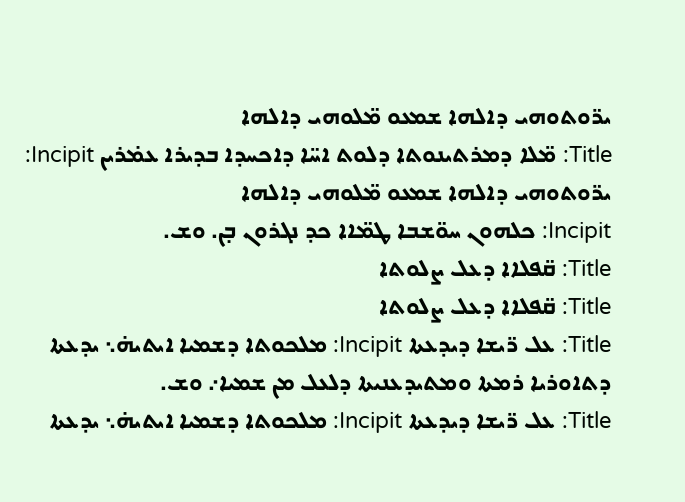ܝܪ̈ܘܬܘܗܝ ܕܐܠܗܐ ܫܡܥܘ ܡ̈ܠܘܗܝ ܕܐܠܗܐ
Title: ܡ̈ܠܐ ܕܡܪܬܝܢܘܬܐ ܕܠܘܬ ܐܚ̈ܐ ܕܐܟܚܕܐ ܒܕܝܪܐ ܥܡ̇ܪܝܢ Incipit: ܝܪ̈ܘܬܘܗܝ ܕܐܠܗܐ ܫܡܥܘ ܡ̈ܠܘܗܝ ܕܐܠܗܐ
Incipit: ܟܠܗܘܢ ܚܘ̈ܫܒܐ ܛܡ̈ܐܐ ܟܕ ܢܓܪܘܢ ܒ̣ܢ. ܘܫ.
Title: ܩ̈ܦܠܐܐ ܕܥܠ ܨܠܘܬܐ
Title: ܩ̈ܦܠܐܐ ܕܥܠ ܨܠܘܬܐ
Title: ܥܠ ܪ̈ܝܫܐ ܕܝܕܥܬܐ Incipit: ܡܠܟܘܬܐ ܕܫܡܝܐ ܐܝܬܝܗ̇܆ ܝܕܥܬܐ ܕܬܐܘܪܝܐ ܪܡܬܐ ܘܡܬܝܕܥܢܝܬܐ ܕܠܥܠ ܡܢ ܫܡܝܐ܇ ܘܫ.
Title: ܥܠ ܪ̈ܝܫܐ ܕܝܕܥܬܐ Incipit: ܡܠܟܘܬܐ ܕܫܡܝܐ ܐܝܬܝܗ̇܆ ܝܕܥܬܐ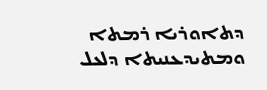ܕܬܐܘܪܝܐ ܪܡܬܐ ܘܡܬܝܕܥܢܝܬܐ ܕܠܥܠ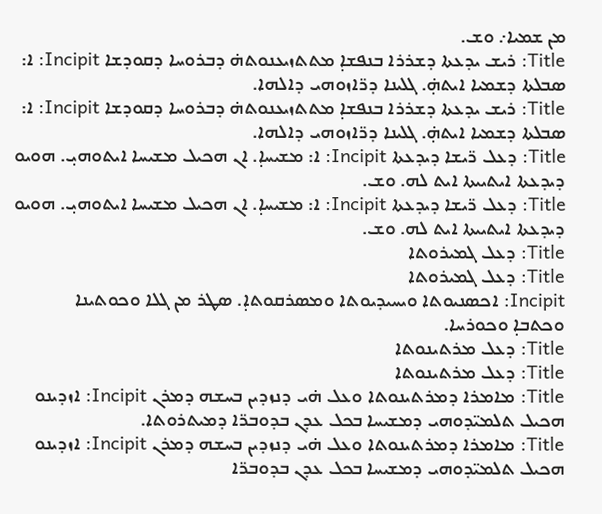ܡܢ ܫܡܝܐ܇ ܘܫ.
Title: ܪܝܫ ܝܕܥܬܐ ܕܫܪܪܐ ܒܢܦܫܐ̣ ܡܬܬܙܝܥܢܘܬܗ̇ ܕܒܪܘܚܐ ܕܩܘܕܫܐ Incipit: ܐ: ܣܒܠܬܐ ܕܫܡܝܐ ܐܝܬܗ̣̇. ܓܠܝܢܐ ܕܪ̈ܐܙܘܗܝ ܕܐܠܗܐ.
Title: ܪܝܫ ܝܕܥܬܐ ܕܫܪܪܐ ܒܢܦܫܐ̣ ܡܬܬܙܝܥܢܘܬܗ̇ ܕܒܪܘܚܐ ܕܩܘܕܫܐ Incipit: ܐ: ܣܒܠܬܐ ܕܫܡܝܐ ܐܝܬܗ̣̇. ܓܠܝܢܐ ܕܪ̈ܐܙܘܗܝ ܕܐܠܗܐ.
Title: ܕܥܠ ܪ̈ܝܫܐ ܕܝܕܥܬܐ Incipit: ܐ: ܡܫܝܚܐ̣. ܐܢ ܗܟܝܠ ܡܫܝܚܐ ܐܝܬܘܗܝ̣. ܗܘܝܘ ܕܝܕܥܬܐ ܐܝܬܝܝܬܐ ܐܝܬ ܠܗ. ܘܫ.
Title: ܕܥܠ ܪ̈ܝܫܐ ܕܝܕܥܬܐ Incipit: ܐ: ܡܫܝܚܐ̣. ܐܢ ܗܟܝܠ ܡܫܝܚܐ ܐܝܬܘܗܝ̣. ܗܘܝܘ ܕܝܕܥܬܐ ܐܝܬܝܝܬܐ ܐܝܬ ܠܗ. ܘܫ.
Title: ܕܥܠ ܓܡܝܪܘܬܐ
Title: ܕܥܠ ܓܡܝܪܘܬܐ
Incipit: ܐܟܣܢܝܘܬܐ ܘܝܚܝܕܝܘܬܐ ܘܡܣܪܩܘܬܐ̣. ܣܛܪ ܡܢ ܓܠܐ ܘܟܘܬܝܢܐ
ܘܟܬܒܐ̣ ܘܟܘܪܚܐ.
Title: ܕܥܠ ܡܪܬܝܢܘܬܐ
Title: ܕܥܠ ܡܪܬܝܢܘܬܐ
Title: ܡܐܡܪܐ ܕܡܪܬܝܢܘܬܐ ܘܥܠ ܗ̇ܝ ܕܢܙܕܝܢ ܒܚܫܗ ܕܡܪܢ Incipit: ܐܙܕܝܢܘ ܗܟܝܠ ܬܠܡܝ̈ܕܘܗܝ ܕܡܫܝܚܐ ܒܟܠ ܥܕܢ ܒܕܘܒܪ̈ܐ ܕܡܝܬܪܘܬܐ.
Title: ܡܐܡܪܐ ܕܡܪܬܝܢܘܬܐ ܘܥܠ ܗ̇ܝ ܕܢܙܕܝܢ ܒܚܫܗ ܕܡܪܢ Incipit: ܐܙܕܝܢܘ ܗܟܝܠ ܬܠܡܝ̈ܕܘܗܝ ܕܡܫܝܚܐ ܒܟܠ ܥܕܢ ܒܕܘܒܪ̈ܐ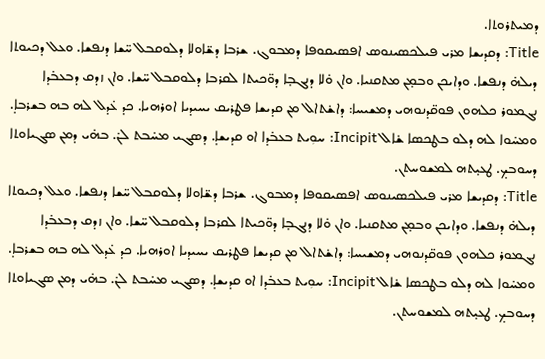ܕܡܝܬܪܘܬܐ.
Title: ܕܩܕܝܫܐ ܡܪܝ ܦܝܠܟܣܝܢܘܣ ܐܦܣܝܩܘܦܐ ܕܡܒܘܓ. ܫܪܒܐ ܕܫ̈ܐܘܠܐ ܕܠܘܩܒܠ ܚ̈ܫܐ ܕܢܦܫܐ. ܘܥܠ ܕܟܝܘܬܐ ܕܝܠܗ̇ ܕܢܦܫܐ. ܘܕܐܝܟܢ ܘܒܡ̣ܢ ܡܬܩܢܝܐ. ܘܐܢ ܘ̇ܠܐ ܕܢܓܒ̣ܐ ܕܘ̈ܟܝܬܐ ܠܩܪܒܐ ܕܠܘܩܒܠ ܚ̈ܫܐ. ܘܐܢ ܙܕܩ ܕܒܥܒ̇ܕܐ ܢܓܡܘܪ ܟܠܗܘܢ ܦܘܩ̈ܕܢܘܗܝ ܕܡܫܝܚܐ: ܕܐܫ̇ܬܐܠ ܡܢ ܩܕܝܫܐ ܦܛܪܝܩ ܝܚܝܕܝܐ ܐܘܪܗܝܐ. ܟܕ ܥ̇ܕܠ ܠܗ ܒܗ ܒܫܪܒܐ̣. ܘܡܚ̇ܘܐ ܠܗ ܕܠܘ ܒܛܟܣܐ ܫ̇ܐܠ Incipit: ܚܘܼܝܬ ܒܥܒ̇ܕܐ ܐܘ ܩܕܝܫܐ̣. ܕܣܓܝ ܡܚ̇ܒܬ ܠܢ̇. ܒܗ̇ܝ ܕܡܢ ܣܓܝܐܘܬܐ ܕܚܘܒܟ̣. ܛܥܝ̣ܬܗ ܠܡܫܘܚܬܢ.
Title: ܕܩܕܝܫܐ ܡܪܝ ܦܝܠܟܣܝܢܘܣ ܐܦܣܝܩܘܦܐ ܕܡܒܘܓ. ܫܪܒܐ ܕܫ̈ܐܘܠܐ ܕܠܘܩܒܠ ܚ̈ܫܐ ܕܢܦܫܐ. ܘܥܠ ܕܟܝܘܬܐ ܕܝܠܗ̇ ܕܢܦܫܐ. ܘܕܐܝܟܢ ܘܒܡ̣ܢ ܡܬܩܢܝܐ. ܘܐܢ ܘ̇ܠܐ ܕܢܓܒ̣ܐ ܕܘ̈ܟܝܬܐ ܠܩܪܒܐ ܕܠܘܩܒܠ ܚ̈ܫܐ. ܘܐܢ ܙܕܩ ܕܒܥܒ̇ܕܐ ܢܓܡܘܪ ܟܠܗܘܢ ܦܘܩ̈ܕܢܘܗܝ ܕܡܫܝܚܐ: ܕܐܫ̇ܬܐܠ ܡܢ ܩܕܝܫܐ ܦܛܪܝܩ ܝܚܝܕܝܐ ܐܘܪܗܝܐ. ܟܕ ܥ̇ܕܠ ܠܗ ܒܗ ܒܫܪܒܐ̣. ܘܡܚ̇ܘܐ ܠܗ ܕܠܘ ܒܛܟܣܐ ܫ̇ܐܠ Incipit: ܚܘܼܝܬ ܒܥܒ̇ܕܐ ܐܘ ܩܕܝܫܐ̣. ܕܣܓܝ ܡܚ̇ܒܬ ܠܢ̇. ܒܗ̇ܝ ܕܡܢ ܣܓܝܐܘܬܐ ܕܚܘܒܟ̣. ܛܥܝ̣ܬܗ ܠܡܫܘܚܬܢ.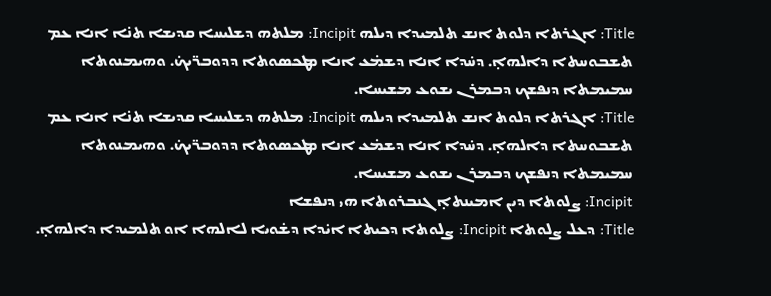Title: ܐܓܪܬܐ ܕܠܘܬ ܐܢܫ ܬܠܡܝܕܐ ܕܝܠܗ Incipit: ܡܠܬܗ ܕܫܠܝܚܐ ܩܕܝܫܐ ܬܢ̇ܐ ܐܢܐ ܥܡ ܬܫܒܘܚܬܐ ܕܐܠܗܐ̣. ܕܚ̇ܕܐ ܐܢܐ ܕܫܡ̇ܥ ܐܢܐ ܡܛܟܣܘܬܐ ܕܕܘܒܪ̈ܝܟ̇. ܘܗܝܡܢܘܬܐ ܚܡܝܡܬܐ ܕܢܦܫܟ ܕܒܡܪܢ ܝܫܘܥ ܡܫܝܚܐ.
Title: ܐܓܪܬܐ ܕܠܘܬ ܐܢܫ ܬܠܡܝܕܐ ܕܝܠܗ Incipit: ܡܠܬܗ ܕܫܠܝܚܐ ܩܕܝܫܐ ܬܢ̇ܐ ܐܢܐ ܥܡ ܬܫܒܘܚܬܐ ܕܐܠܗܐ̣. ܕܚ̇ܕܐ ܐܢܐ ܕܫܡ̇ܥ ܐܢܐ ܡܛܟܣܘܬܐ ܕܕܘܒܪ̈ܝܟ̇. ܘܗܝܡܢܘܬܐ ܚܡܝܡܬܐ ܕܢܦܫܟ ܕܒܡܪܢ ܝܫܘܥ ܡܫܝܚܐ.
Incipit: ܨܠܘܬܐ ܕܝܢ ܐܡܝܢܬܐ̣ ܓܢܒܪܘܬܐ ܗܝ ܕܢܦܫܐ
Title: ܕܥܠ ܨܠܘܬܐ Incipit: ܨܠܘܬܐ ܕܟܝܬܐ ܐܝ̇ܕܐ ܕܫ̇ܘܝܐ ܠܐܠܗܐ ܐܘ ܬܠܡܝܕܐ ܕܐܠܗܐ̣.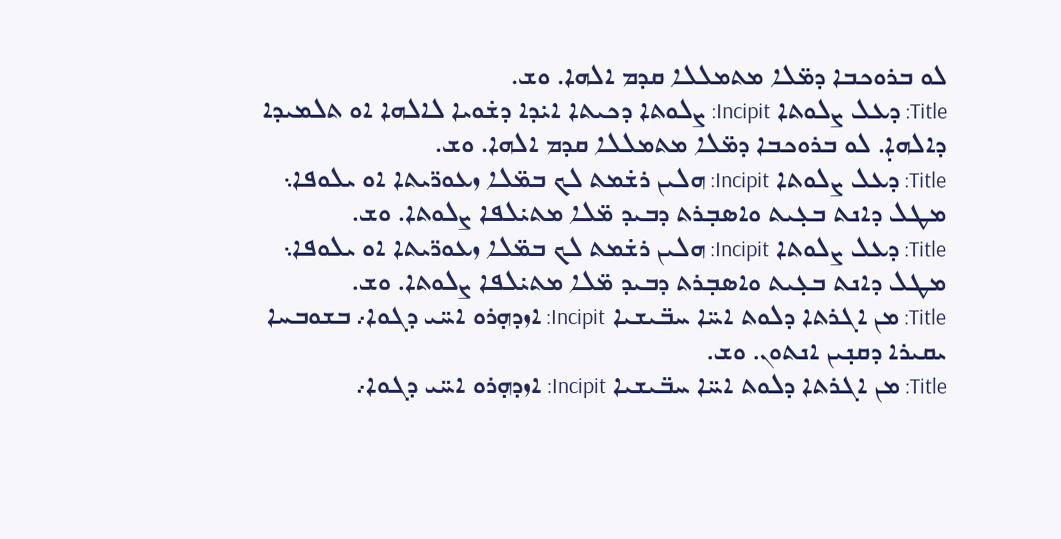ܠܘ ܒܪܘܟܒܐ ܕܡ̈ܠܐ ܡܬܡܠܠܐ ܩܕܡ ܐܠܗܐ. ܘܫ.
Title: ܕܥܠ ܨܠܘܬܐ Incipit: ܨܠܘܬܐ ܕܟܝܬܐ ܐܝ̇ܕܐ ܕܫ̇ܘܝܐ ܠܐܠܗܐ ܐܘ ܬܠܡܝܕܐ ܕܐܠܗܐ̣. ܠܘ ܒܪܘܟܒܐ ܕܡ̈ܠܐ ܡܬܡܠܠܐ ܩܕܡ ܐܠܗܐ. ܘܫ.
Title: ܕܥܠ ܨܠܘܬܐ Incipit: ܗܠܝܢ ܪܫ̇ܡܬ ܠܟ ܒܡ̈ܠܐ ܙܥܘܪ̈ܝܬܐ ܐܘ ܝܠܘܦܐ܆ ܡܛܠ ܕܐܢܬ ܒܥ̣ܝܬ ܘܐܣܒ̣ܪܬ ܕܒܝܕ ܡ̈ܠܐ ܡܬܝ̇ܠܦܐ ܨܠܘܬܐ. ܘܫ.
Title: ܕܥܠ ܨܠܘܬܐ Incipit: ܗܠܝܢ ܪܫ̇ܡܬ ܠܟ ܒܡ̈ܠܐ ܙܥܘܪ̈ܝܬܐ ܐܘ ܝܠܘܦܐ܆ ܡܛܠ ܕܐܢܬ ܒܥ̣ܝܬ ܘܐܣܒ̣ܪܬ ܕܒܝܕ ܡ̈ܠܐ ܡܬܝ̇ܠܦܐ ܨܠܘܬܐ. ܘܫ.
Title: ܡܢ ܐܓܪܬܐ ܕܠܘܬ ܐܚ̈ܐ ܚܒ̈ܝܫܝܐ Incipit: ܐܙܕܗ̣ܪܘ ܐܚ̈ܝ ܕܓܘܐ܇ ܒܫܘܒܚܐ ܝܩܝܪܐ ܕܩܢ̣ܝܢ ܐܢܬܘܢ. ܘܫ.
Title: ܡܢ ܐܓܪܬܐ ܕܠܘܬ ܐܚ̈ܐ ܚܒ̈ܝܫܝܐ Incipit: ܐܙܕܗ̣ܪܘ ܐܚ̈ܝ ܕܓܘܐ܇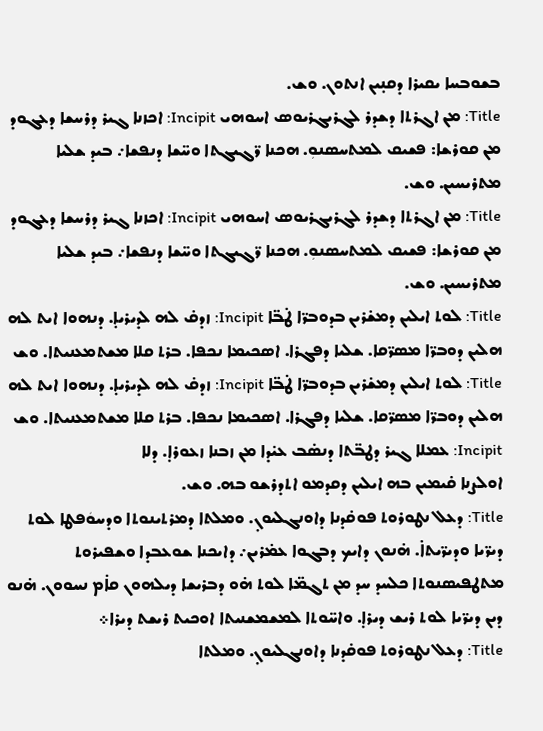ܒܫܘܒܚܐ ܝܩܝܪܐ ܕܩܢ̣ܝܢ ܐܢܬܘܢ. ܘܫ.
Title: ܡܢ ܐܓܪܬܐ ܕܫܕܪ ܠܓܪܝܓܪܝܘܣ ܐܚܘܗܝ Incipit: ܐܟܙܢܐ ܓܝܪ ܕܪܚܫܐ ܕܥܓܘܕ ܡܢ ܩܘܪܫܐ: ܦܫܝܩ ܠܡܬܚܣܢܘܼ. ܗܟܢܐ ܪ̈ܓܝܓܬܐ ܘܚ̈ܫܐ ܕܢܦܫܐ܇ ܒܝܕ ܫܠܝܐ ܡܬܪܝܚܝܢ. ܘܫ.
Title: ܡܢ ܐܓܪܬܐ ܕܫܕܪ ܠܓܪܝܓܪܝܘܣ ܐܚܘܗܝ Incipit: ܐܟܙܢܐ ܓܝܪ ܕܪܚܫܐ ܕܥܓܘܕ ܡܢ ܩܘܪܫܐ: ܦܫܝܩ ܠܡܬܚܣܢܘܼ. ܗܟܢܐ ܪ̈ܓܝܓܬܐ ܘܚ̈ܫܐ ܕܢܦܫܐ܇ ܒܝܕ ܫܠܝܐ ܡܬܪܝܚܝܢ. ܘܫ.
Title: ܠܘܬ ܐܝܠܝܢ ܕܡܫ̇ܪܝܢ ܒܕܘܒܪ̈ܐ ܛ̇ܒ̈ܐ Incipit: ܙܕܩ̇ ܠܗ ܠܕܝܪܝܐ̣. ܕܢܗܘܐ ܐܝܬ ܠܗ ܗܠܝܢ ܕܘܒܪ̈ܐ ܡܣܪ̈ܩܐ. ܫܠܝܐ ܕܦܓܪܐ. ܐܣܟܝܡܐ ܢܟܦܐ. ܒܪܬ ܩܠܐ ܡܫܬܡܥܢܝܬܐ. ܘܫ
Title: ܠܘܬ ܐܝܠܝܢ ܕܡܫ̇ܪܝܢ ܒܕܘܒܪ̈ܐ ܛ̇ܒ̈ܐ Incipit: ܙܕܩ̇ ܠܗ ܠܕܝܪܝܐ̣. ܕܢܗܘܐ ܐܝܬ ܠܗ ܗܠܝܢ ܕܘܒܪ̈ܐ ܡܣܪ̈ܩܐ. ܫܠܝܐ ܕܦܓܪܐ. ܐܣܟܝܡܐ ܢܟܦܐ. ܒܪܬ ܩܠܐ ܡܫܬܡܥܢܝܬܐ. ܘܫ
Incipit: ܥܡܠܐ ܓܝܪ ܕܛܒ̈ܬܐ ܕܢܣ̇ܒ ܥܝ̇ܕܐ ܡܢ ܙܒܢܐ ܙܥܘܪܐ̣. ܕܠܐ
ܐܘܠܨܢܐ ܩ̇ܝܡܝܢ ܒܗ ܐܝܠܝܢ ܕܩܕܡܘ ܐܬܕܪܫܘ ܒܗ. ܘܫ.
Title: ܕܥܠ ܢܛܘܪܘܬ ܦܘܩ̇ܕܢܐ ܕܐܘܢܓܠܝܘܢ̣. ܘܡܠܬܐ ܕܡܪܬܝܢܘܬܐ ܘܕܚܘܿܦܛܐ ܠܘܬ ܕܝܪ̈ܝܐ ܘܕܝܪ̈ܝܬܐ̇. ܗ̇ܢܘܢ ܕܐܝܟ ܕܒܓܘܐ ܥܡ̇ܪܝܢ܇ ܕܐܝܟܢܐ ܫܘܥܒܕܐ ܘܫܦܝܪܘܬ ܡܬܛܦܝܣܢܘܬܐ ܟܠܚܕ ܚܕ ܡܢ ܬܓܡ̈ܐ ܠܘܬ ܗ̇ܘ ܕܒܪܝܫܐ ܕܝܠܗܘܢ ܩܐ̇ܡ ܢܚܘܘܢ. ܗ̇ܢܘ ܕܝܢ ܕܝܪ̈ܝܐ ܠܘܬ ܪܝܫ ܕܝܪܐ̣. ܘܐܚ̈ܘܬܐ ܠܡܫܡܫܢܝܬܐ ܐܘܟܝܬ ܪܝܫܬ ܕܝܪܐ܀
Title: ܕܥܠ ܢܛܘܪܘܬ ܦܘܩ̇ܕܢܐ ܕܐܘܢܓܠܝܘܢ̣. ܘܡܠܬܐ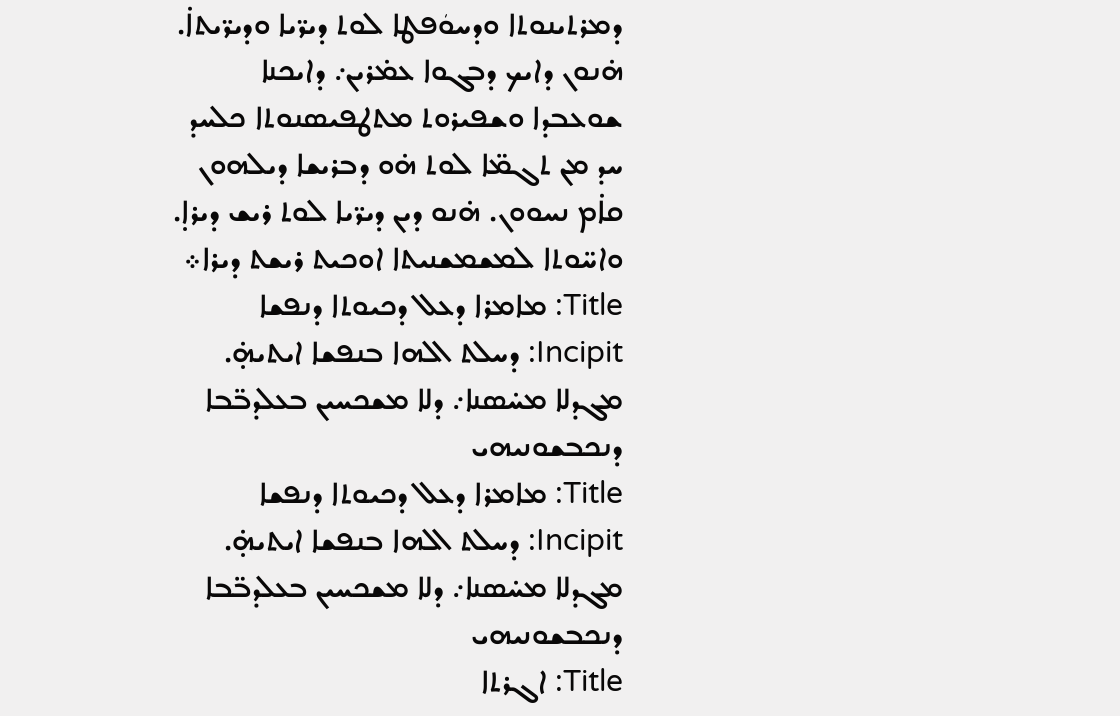ܕܡܪܬܝܢܘܬܐ ܘܕܚܘܿܦܛܐ ܠܘܬ ܕܝܪ̈ܝܐ ܘܕܝܪ̈ܝܬܐ̇. ܗ̇ܢܘܢ ܕܐܝܟ ܕܒܓܘܐ ܥܡ̇ܪܝܢ܇ ܕܐܝܟܢܐ ܫܘܥܒܕܐ ܘܫܦܝܪܘܬ ܡܬܛܦܝܣܢܘܬܐ ܟܠܚܕ ܚܕ ܡܢ ܬܓܡ̈ܐ ܠܘܬ ܗ̇ܘ ܕܒܪܝܫܐ ܕܝܠܗܘܢ ܩܐ̇ܡ ܢܚܘܘܢ. ܗ̇ܢܘ ܕܝܢ ܕܝܪ̈ܝܐ ܠܘܬ ܪܝܫ ܕܝܪܐ̣. ܘܐܚ̈ܘܬܐ ܠܡܫܡܫܢܝܬܐ ܐܘܟܝܬ ܪܝܫܬ ܕܝܪܐ܀
Title: ܡܐܡܪܐ ܕܥܠ ܕܟܝܘܬܐ ܕܢܦܫܐ Incipit: ܕܚܠܬ ܐܠܗܐ ܒܢܦܫܐ ܐܝܬܝܗ̣̇. ܡܓܕܠܐ ܡܚ̇ܣܢܐ܇ ܕܠܐ ܡܫܟܚܝܢ ܒܥܠܕܒ̈ܒܐ ܕܢܟܒܫܘܢܝܗܝ
Title: ܡܐܡܪܐ ܕܥܠ ܕܟܝܘܬܐ ܕܢܦܫܐ Incipit: ܕܚܠܬ ܐܠܗܐ ܒܢܦܫܐ ܐܝܬܝܗ̣̇. ܡܓܕܠܐ ܡܚ̇ܣܢܐ܇ ܕܠܐ ܡܫܟܚܝܢ ܒܥܠܕܒ̈ܒܐ ܕܢܟܒܫܘܢܝܗܝ
Title: ܐܓܪܬܐ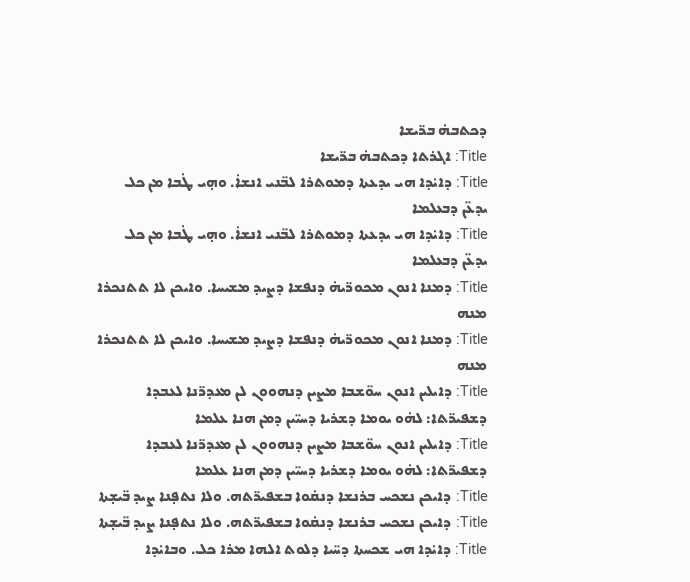ܕܟܬܒܗ̇ ܒܪ̈ܝܫܐ
Title: ܐܓܪܬܐ ܕܟܬܒܗ̇ ܒܪ̈ܝܫܐ
Title: ܕܐܝ̇ܕܐ ܗܝ ܝܕܥܬܐ ܕܡܘܬܪܐ ܠܒ̈ܢܝ ܐܢܫܐ̇. ܘܗ̣ܝ ܛ̇ܒܐ ܡܢ ܟܠ ܝܕܥ̈ܢ ܕܒܥܠܡܐ
Title: ܕܐܝ̇ܕܐ ܗܝ ܝܕܥܬܐ ܕܡܘܬܪܐ ܠܒ̈ܢܝ ܐܢܫܐ̇. ܘܗ̣ܝ ܛ̇ܒܐ ܡܢ ܟܠ ܝܕܥ̈ܢ ܕܒܥܠܡܐ
Title: ܕܡܢܐ ܐܢܘܢ ܡܟܘܪ̈ܝܗ̇ ܕܢܦܫܐ ܕܨܝܕ ܡܫܝܚܐ. ܘܐܝܟܢ ܠܐ ܬܬܢܟܪܐ ܡܢܗ
Title: ܕܡܢܐ ܐܢܘܢ ܡܟܘܪ̈ܝܗ̇ ܕܢܦܫܐ ܕܨܝܕ ܡܫܝܚܐ. ܘܐܝܟܢ ܠܐ ܬܬܢܟܪܐ ܡܢܗ
Title: ܕܐܝܠܝܢ ܐܢܘܢ ܚܘ̈ܫܒܐ ܡܨܝܢ ܕܢܗܘܘܢ ܠܢ ܡܥܕܪ̈ܢܐ ܠܥܒܕܐ ܕܫܦܝܪ̈ܬܐ: ܠܗ̇ܘ ܝܘܡܐ ܕܫܪܝܐ ܕܚܝ̈ܝܢ ܕܡܢ ܗܢܐ ܥܠܡܐ
Title: ܕܐܝܠܝܢ ܐܢܘܢ ܚܘ̈ܫܒܐ ܡܨܝܢ ܕܢܗܘܘܢ ܠܢ ܡܥܕܪ̈ܢܐ ܠܥܒܕܐ ܕܫܦܝܪ̈ܬܐ: ܠܗ̇ܘ ܝܘܡܐ ܕܫܪܝܐ ܕܚܝ̈ܝܢ ܕܡܢ ܗܢܐ ܥܠܡܐ
Title: ܕܐܝܟܢ ܢܫܟܚ ܒܪܢܫܐ ܕܢܩ̇ܘܐ ܒܫܦܝܪ̈ܬܗ. ܘܠܐ ܢܬܦ̣ܢܐ ܨܝܕ ܒ̈ܝܫ̣ܬܐ
Title: ܕܐܝܟܢ ܢܫܟܚ ܒܪܢܫܐ ܕܢܩ̇ܘܐ ܒܫܦܝܪ̈ܬܗ. ܘܠܐ ܢܬܦ̣ܢܐ ܨܝܕ ܒ̈ܝܫ̣ܬܐ
Title: ܕܐܝ̇ܕܐ ܗܝ ܫܟܚܬܐ ܕܚ̈ܝܐ ܕܠܘܬ ܐܠܗܐ ܡܪܐ ܟܠ. ܘܒܐܝ̇ܕܐ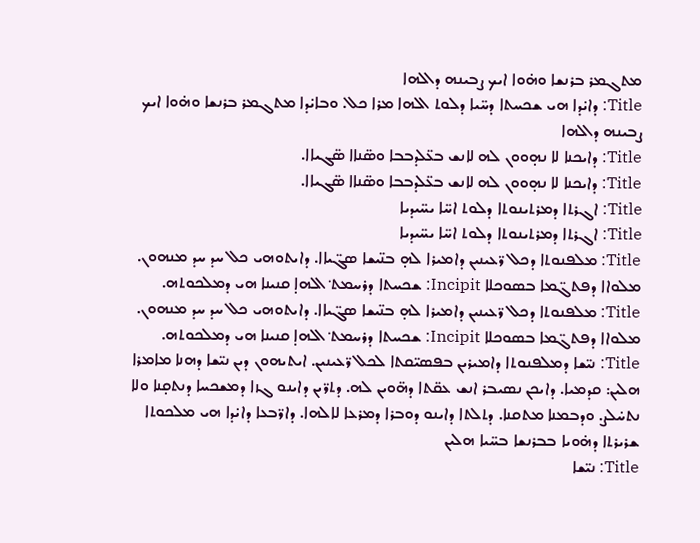ܡܬܓܡܪ ܒܪܢܫܐ ܘܗ̇ܘܐ ܐܝܟ ܨܒܝܢܗ ܕܐܠܗܐ
Title: ܕܐܝ̇ܕܐ ܗܝ ܫܟܚܬܐ ܕܚ̈ܝܐ ܕܠܘܬ ܐܠܗܐ ܡܪܐ ܟܠ. ܘܒܐܝ̇ܕܐ ܡܬܓܡܪ ܒܪܢܫܐ ܘܗ̇ܘܐ ܐܝܟ ܨܒܝܢܗ ܕܐܠܗܐ
Title: ܕܐܝܟܢܐ ܠܐ ܢܗ̣ܘܘܢ ܠܗ ܠܐܢܫ ܒܥ̈ܠܕܒܒܐ ܘܣ̈ܢܐܐ ܣ̈ܓܝܐܐ.
Title: ܕܐܝܟܢܐ ܠܐ ܢܗ̣ܘܘܢ ܠܗ ܠܐܢܫ ܒܥ̈ܠܕܒܒܐ ܘܣ̈ܢܐܐ ܣ̈ܓܝܐܐ.
Title: ܐܓܪܬܐ ܕܡܪܬܝܢܘܬܐ ܕܠܘܬ ܐܚ̈ܐ ܝܚ̈ܝܕܝܐ
Title: ܐܓܪܬܐ ܕܡܪܬܝܢܘܬܐ ܕܠܘܬ ܐܚ̈ܐ ܝܚ̈ܝܕܝܐ
Title: ܡܠܦܢܘܬܐ ܕܟܠ ܪ̈ܥܝܢܝܢ ܕܐܡܝܪܐ ܠܗ̣ ܒܢ̈ܝܫܐ ܣܓ̈ܝܐܐ. ܕܐܝܬܘܗܝ ܟܠ ܚܕ ܚܕ ܡܢܗܘܢ. ܡܠܘܐܐ ܕܦܬܓ̈ܡܐ ܒܣܘܟܠܐ Incipit: ܫܟܚܬܐ ܕܪܚܡܬ݀ ܐܠܗܐ̣ ܩܢܝܢܐ ܗܝ ܕܡܠܟܘܬܗ.
Title: ܡܠܦܢܘܬܐ ܕܟܠ ܪ̈ܥܝܢܝܢ ܕܐܡܝܪܐ ܠܗ̣ ܒܢ̈ܝܫܐ ܣܓ̈ܝܐܐ. ܕܐܝܬܘܗܝ ܟܠ ܚܕ ܚܕ ܡܢܗܘܢ. ܡܠܘܐܐ ܕܦܬܓ̈ܡܐ ܒܣܘܟܠܐ Incipit: ܫܟܚܬܐ ܕܪܚܡܬ݀ ܐܠܗܐ̣ ܩܢܝܢܐ ܗܝ ܕܡܠܟܘܬܗ.
Title: ܢܝ̈ܫܐ ܕܡܠܦܢܘܬܐ ܕܐܡܝܪܝܢ ܒܦܣܝ̈ܩܬܐ ܠܟܠ ܪ̈ܥܝܢܝܢ. ܐܝܬܝܗܘܢ ܕܝܢ ܢܝ̈ܫܐ ܕܗܢܐ ܡܐܡܪܐ ܗܠܝܢ: ܩܕܡܝܐ. ܕܐܝܟܢ ܢܣܝܒܪ ܐܢܫ ܥܩ̈ܬܐ ܕܗ̈ܘܝܢ ܠܗ. ܕܬܪ̈ܝܢ ܕܐܝܢܘ ܓܙܐ ܕܡܫܟܚܐ ܕܢܬܩ̣ܢܐ ܘܠܐ ܢܬܚ̇ܠܨ. ܘܕܒܡܢܐ ܡܬܩܢܐ. ܕܬܠܬܐ ܕܐܝܢܘ ܕܘܒܪܐ ܕܡܪܥܐ ܠܐܠܗܐ. ܕܐܪ̈ܒܥܐ ܕܐܝ̇ܕܐ ܗܝ ܡܠܟܘܬܐ ܫܪܝܪܬܐ ܕܗ̇ܘܝܐ ܒܒܪܢܫܐ ܒܚ̈ܝܐ ܗܠܝܢ
Title: ܢܝ̈ܫܐ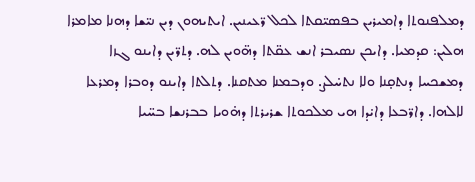ܕܡܠܦܢܘܬܐ ܕܐܡܝܪܝܢ ܒܦܣܝ̈ܩܬܐ ܠܟܠ ܪ̈ܥܝܢܝܢ. ܐܝܬܝܗܘܢ ܕܝܢ ܢܝ̈ܫܐ ܕܗܢܐ ܡܐܡܪܐ ܗܠܝܢ: ܩܕܡܝܐ. ܕܐܝܟܢ ܢܣܝܒܪ ܐܢܫ ܥܩ̈ܬܐ ܕܗ̈ܘܝܢ ܠܗ. ܕܬܪ̈ܝܢ ܕܐܝܢܘ ܓܙܐ ܕܡܫܟܚܐ ܕܢܬܩ̣ܢܐ ܘܠܐ ܢܬܚ̇ܠܨ. ܘܕܒܡܢܐ ܡܬܩܢܐ. ܕܬܠܬܐ ܕܐܝܢܘ ܕܘܒܪܐ ܕܡܪܥܐ ܠܐܠܗܐ. ܕܐܪ̈ܒܥܐ ܕܐܝ̇ܕܐ ܗܝ ܡܠܟܘܬܐ ܫܪܝܪܬܐ ܕܗ̇ܘܝܐ ܒܒܪܢܫܐ ܒܚ̈ܝܐ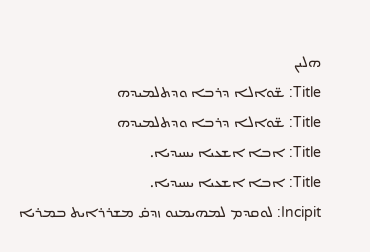ܗܠܝܢ
Title: ܫ̈ܘܐܠܐ ܕܪܒܐ ܘܕܬܠܡܝܕܗ
Title: ܫ̈ܘܐܠܐ ܕܪܒܐ ܘܕܬܠܡܝܕܗ
Title: ܐܒܐ ܐܫܥܝܐ ܝܚܝܕܝܐ.
Title: ܐܒܐ ܐܫܥܝܐ ܝܚܝܕܝܐ.
Incipit: ܠܘܩܕܡ ܠܡܗܝܡܢܘ ܙܕܩ̇ ܡܫܪܪܐܝܬ ܒܡܪܝܐ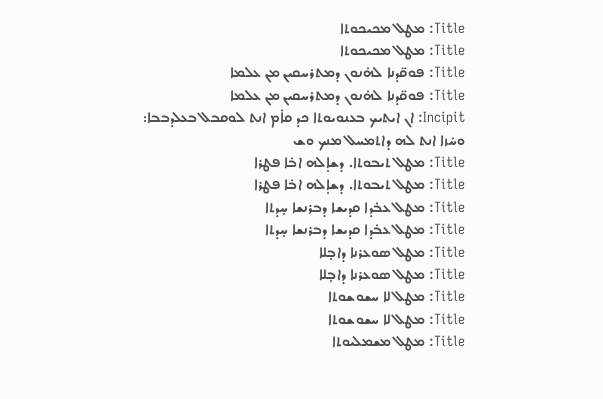Title: ܡܛܠ ܡܟܝܟܘܬܐ
Title: ܡܛܠ ܡܟܝܟܘܬܐ
Title: ܦܘܩ̈ܕܢܐ ܠܗ̇ܢܘܢ ܕܡܬܪܚܩܝܢ ܡܢ ܥܠܡܐ
Title: ܦܘܩ̈ܕܢܐ ܠܗ̇ܢܘܢ ܕܡܬܪܚܩܝܢ ܡܢ ܥܠܡܐ
Incipit: ܐܢ ܐܝܬܝܟ ܒܥܢܘܝܘܬܐ ܟܕ ܩܐ̇ܡ ܐܢܬ ܠܘܩܒܠ ܒܥܠܕܒܒܐ:
ܘܚ̇ܙܐ ܐܢܬ ܠܗ ܕܐܬܡܚܠ ܡܢܟ ܘܫ
Title: ܡܛܠ ܬܝܒܘܬܐ. ܕܫܐ̣ܠܗ ܐܒ̇ܐ ܦܛܪܐ
Title: ܡܛܠ ܬܝܒܘܬܐ. ܕܫܐ̣ܠܗ ܐܒ̇ܐ ܦܛܪܐ
Title: ܡܛܠ ܥܒ̇ܕܐ ܩܕܝܫܐ ܕܒܪܢܫܐ ܚ̣ܕܬܐ
Title: ܡܛܠ ܥܒ̇ܕܐ ܩܕܝܫܐ ܕܒܪܢܫܐ ܚ̣ܕܬܐ
Title: ܡܛܠ ܣܘܥܪܢܐ ܕܐܒ̣ܠܐ
Title: ܡܛܠ ܣܘܥܪܢܐ ܕܐܒ̣ܠܐ
Title: ܡܛܠ ܠܐ ܚܫܘܫܘܬܐ
Title: ܡܛܠ ܠܐ ܚܫܘܫܘܬܐ
Title: ܡܛܠ ܡܫܡܠܝܘܬܐ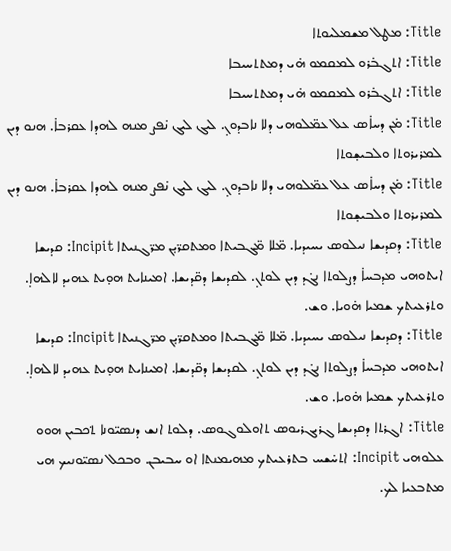Title: ܡܛܠ ܡܫܡܠܝܘܬܐ
Title: ܐܬܓܒ̇ܪܘ ܠܡܩܡܘ ܗ̇ܝ ܕܡܬܬܚܝܒܐ
Title: ܐܬܓܒ̇ܪܘ ܠܡܩܡܘ ܗ̇ܝ ܕܡܬܬܚܝܒܐ
Title: ܡ̇ܢ ܕܚܐ̇ܣ ܥܠ ܥܡ̈ܠܘܗܝ ܕܠܐ ܢܐܒܕܘܢ̣. ܠܝܓ ܠܝܓ ܢ̇ܦܨ ܡܢܗ ܠܗܕܐ ܥܩܪܒܐ̇. ܗܢܘ ܕܝܢ ܠܡܪܝܪܘܬܐ ܘܠܒܝܫ̣ܘܬܐ
Title: ܡ̇ܢ ܕܚܐ̇ܣ ܥܠ ܥܡ̈ܠܘܗܝ ܕܠܐ ܢܐܒܕܘܢ̣. ܠܝܓ ܠܝܓ ܢ̇ܦܨ ܡܢܗ ܠܗܕܐ ܥܩܪܒܐ̇. ܗܢܘ ܕܝܢ ܠܡܪܝܪܘܬܐ ܘܠܒܝܫ̣ܘܬܐ
Title: ܕܩܕܝܫܐ ܢܝܠܘܣ ܝܚܝܕܝܐ. ܡ̈ܠܐ ܡ̈ܓܒܝܬܐ ܘܡܬܩܪ̈ܝ̣ܢ ܡܪ̈ܓܢܝܬܐ Incipit: ܩܕܝܫܐ ܐܝܬܘܗܝ ܡܕܒܚܐ̇ ܕܨܠܘܬܐ ܢܓ̇ܕ ܕܝܢ ܠܘܬܢ̣. ܠܩܕܝܫܐ ܕܩ̈ܕܝܫܐ. ܐܡܝܢܐܝܬ ܗܘ̣ܝܬ ܥܗܝܕ ܠܐܠܗܐ̣. ܘܬܪܥܝܬܟ ܫܡܝܐ ܗ̇ܘܝܐ. ܘܫ.
Title: ܕܩܕܝܫܐ ܢܝܠܘܣ ܝܚܝܕܝܐ. ܡ̈ܠܐ ܡ̈ܓܒܝܬܐ ܘܡܬܩܪ̈ܝ̣ܢ ܡܪ̈ܓܢܝܬܐ Incipit: ܩܕܝܫܐ ܐܝܬܘܗܝ ܡܕܒܚܐ̇ ܕܨܠܘܬܐ ܢܓ̇ܕ ܕܝܢ ܠܘܬܢ̣. ܠܩܕܝܫܐ ܕܩ̈ܕܝܫܐ. ܐܡܝܢܐܝܬ ܗܘ̣ܝܬ ܥܗܝܕ ܠܐܠܗܐ̣. ܘܬܪܥܝܬܟ ܫܡܝܐ ܗ̇ܘܝܐ. ܘܫ.
Title: ܐܓܪܬܐ ܕܩܕܝܫܐ ܓܪܝܓܪܝܘܣ ܬܐܘܠܘܓܘܣ. ܕܠܘܬ ܐܢܫ ܕܢܣܝ̈ܘܢܐ ܬ݀ܟܒܝܢ ܗܘܘ ܥܠܘܗܝ Incipit: ܐܬܚ̇ܫܚ ܒܬܪܥܝܬܟ ܡܗܝܡܢܬܐ ܐܘ ܚܒܝܒܢ. ܘܒܟܠ ܢܣܝ̈ܘܢܝܟ ܗܝ ܡܬܒܥܝܐ ܠܟ.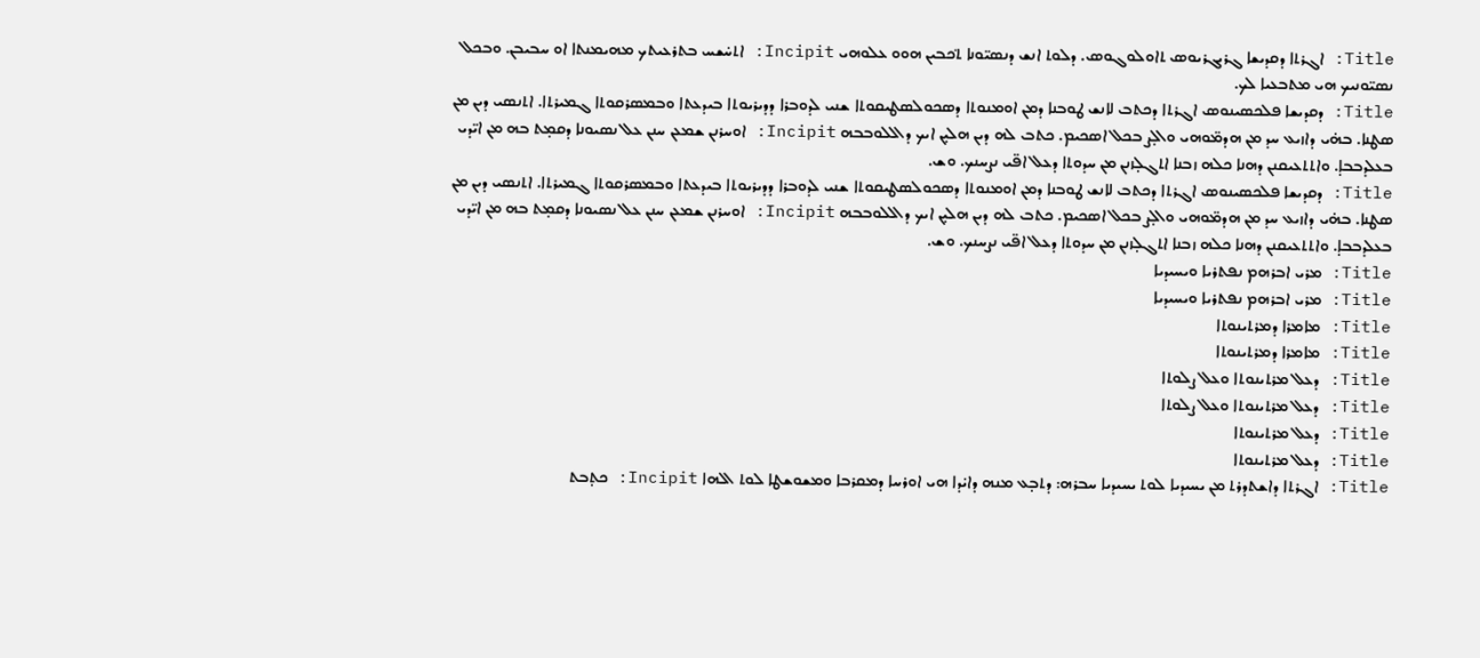Title: ܐܓܪܬܐ ܕܩܕܝܫܐ ܓܪܝܓܪܝܘܣ ܬܐܘܠܘܓܘܣ. ܕܠܘܬ ܐܢܫ ܕܢܣܝ̈ܘܢܐ ܬ݀ܟܒܝܢ ܗܘܘ ܥܠܘܗܝ Incipit: ܐܬܚ̇ܫܚ ܒܬܪܥܝܬܟ ܡܗܝܡܢܬܐ ܐܘ ܚܒܝܒܢ. ܘܒܟܠ ܢܣܝ̈ܘܢܝܟ ܗܝ ܡܬܒܥܝܐ ܠܟ.
Title: ܕܩܕܝܫܐ ܦܠܟܣܝܢܘܣ ܐܓܪܬܐ ܕܟܬܒ ܠܐܢܫ ܛܘܒܢܐ ܕܡܢ ܐܘܡܢܘܬܐ ܕܣܟܘܠܣܛܝܩܘܬܐ ܫܢܝ ܠܕܘܒܪܐ ܕܕܝܪܝܘܬܐ ܒܝܕܥܬܐ ܘܒܡܣܪܩܘܬܐ ܓܡܝܪܬܐ. ܐܬܢܣܝ ܕܝܢ ܡܢ ܣܛܢܐ. ܒܗ̇ܝ ܕܐܙܝܥ ܚܕ ܡܢ ܗܕܡ̈ܘܗܝ ܘܐܠ̣ܨ ܒܟܠ ܐܣܟܝܡ. ܟܬܒ ܠܗ ܕܝܢ ܗܠܝ̣ܢ ܐܝܟ ܕܐܠܠܘܒܒܗ Incipit: ܐܘܚܪܢܢ ܫܡܥܢ ܚܢܢ ܥܠ ܢܣܝܘܢܐ ܕܩܡ̣ܬ ܒܗ ܡܢ ܐܝ̈ܕܝ ܒܥܠܕܒܒܐ̣. ܘܐܬܬܥܝܩܢܢ ܕܗܢܐ ܟܠܗ ܙܒܢܐ ܐܬܓܠ̣ܙܢܢ ܡܢ ܚܕܘܬܐ ܕܥܠ ܐܦ̈ܝ ܢܨܚܢܟ. ܘܫ.
Title: ܕܩܕܝܫܐ ܦܠܟܣܝܢܘܣ ܐܓܪܬܐ ܕܟܬܒ ܠܐܢܫ ܛܘܒܢܐ ܕܡܢ ܐܘܡܢܘܬܐ ܕܣܟܘܠܣܛܝܩܘܬܐ ܫܢܝ ܠܕܘܒܪܐ ܕܕܝܪܝܘܬܐ ܒܝܕܥܬܐ ܘܒܡܣܪܩܘܬܐ ܓܡܝܪܬܐ. ܐܬܢܣܝ ܕܝܢ ܡܢ ܣܛܢܐ. ܒܗ̇ܝ ܕܐܙܝܥ ܚܕ ܡܢ ܗܕܡ̈ܘܗܝ ܘܐܠ̣ܨ ܒܟܠ ܐܣܟܝܡ. ܟܬܒ ܠܗ ܕܝܢ ܗܠܝ̣ܢ ܐܝܟ ܕܐܠܠܘܒܒܗ Incipit: ܐܘܚܪܢܢ ܫܡܥܢ ܚܢܢ ܥܠ ܢܣܝܘܢܐ ܕܩܡ̣ܬ ܒܗ ܡܢ ܐܝ̈ܕܝ ܒܥܠܕܒܒܐ̣. ܘܐܬܬܥܝܩܢܢ ܕܗܢܐ ܟܠܗ ܙܒܢܐ ܐܬܓܠ̣ܙܢܢ ܡܢ ܚܕܘܬܐ ܕܥܠ ܐܦ̈ܝ ܢܨܚܢܟ. ܘܫ.
Title: ܡܪܝ ܐܒܪܗܡ ܢܦܬܪܝܐ ܘܝܚܝܕܝܐ
Title: ܡܪܝ ܐܒܪܗܡ ܢܦܬܪܝܐ ܘܝܚܝܕܝܐ
Title: ܡܐܡܪܐ ܕܡܪܬܝܢܘܬܐ
Title: ܡܐܡܪܐ ܕܡܪܬܝܢܘܬܐ
Title: ܕܥܠ ܡܪܬܝܢܘܬܐ ܘܥܠ ܨܠܘܬܐ
Title: ܕܥܠ ܡܪܬܝܢܘܬܐ ܘܥܠ ܨܠܘܬܐ
Title: ܕܥܠ ܡܪܬܝܢܘܬܐ
Title: ܕܥܠ ܡܪܬܝܢܘܬܐ
Title: ܐܓܪܬܐ ܕܐܫܬܕܪܬ ܡܢ ܝܚܝܕܝܐ ܠܘܬ ܝܚܝܕܝܐ ܚܒܪܗ: ܕܬܒ̣ܥ ܡܢܗ ܕܐܝ̇ܕܐ ܗܝ ܐܘܪܚܐ ܕܡܩܪܒܐ ܘܡܫܘܫܛܐ ܠܘܬ ܐܠܗܐ Incipit: ܟܬ̣ܒܬ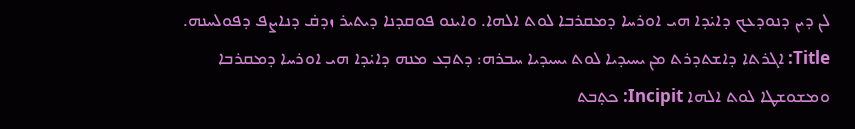ܠܢ ܕܝܢ ܕܢܘܕܥܟ ܕܐܝ̇ܕܐ ܗܝ ܐܘܪܚܐ ܕܡܩܪܒܐ ܠܘܬ ܐܠܗܐ. ܘܐܝܢܘ ܦܘܩܕܢܐ ܕܝܬܝܪ ܙܕܩ̇ ܕܢܐܨܦ ܕܦܘܠܚܢܗ.
Title: ܐܓܪܬܐ ܕܐܫܬܕܪܬ ܡܢ ܝܚܝܕܝܐ ܠܘܬ ܝܚܝܕܝܐ ܚܒܪܗ: ܕܬܒ̣ܥ ܡܢܗ ܕܐܝ̇ܕܐ ܗܝ ܐܘܪܚܐ ܕܡܩܪܒܐ ܘܡܫܘܫܛܐ ܠܘܬ ܐܠܗܐ Incipit: ܟܬ̣ܒܬ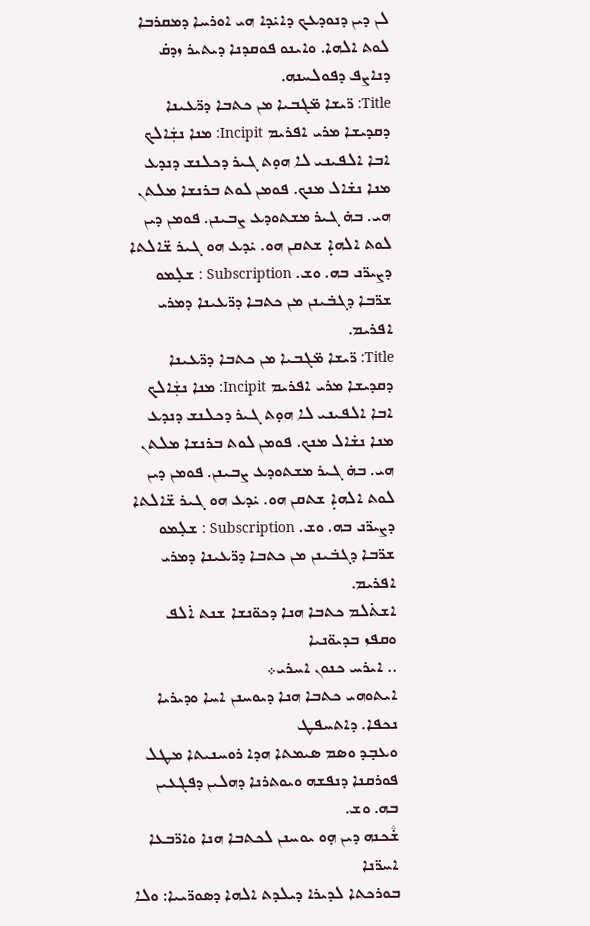ܠܢ ܕܝܢ ܕܢܘܕܥܟ ܕܐܝ̇ܕܐ ܗܝ ܐܘܪܚܐ ܕܡܩܪܒܐ ܠܘܬ ܐܠܗܐ. ܘܐܝܢܘ ܦܘܩܕܢܐ ܕܝܬܝܪ ܙܕܩ̇ ܕܢܐܨܦ ܕܦܘܠܚܢܗ.
Title: ܪ̈ܝܫܐ ܡ̈ܓܒܝܐ ܡܢ ܟܬܒܐ ܕܪ̈ܥܝܢܐ ܕܩܕܝܫܐ ܡܪܝ ܐܦܪܝܡ Incipit: ܡܢܐ ܢܫܲܐܠܟ ܐܒܐ ܐܠܦܝܢܝ ܠܐ ܗܘ̣ܬ ܓܝܪ ܕܟܠܢܫ ܕܢܕܥ ܡܢܐ ܢܫ̇ܐܠ ܡܢܟ. ܦܘܡܢ ܠܘܬ ܒܪܢܫܐ ܡܠܬܢ ܗܝ. ܒܗ̇ ܓܝܪ ܡܫܬܘܕܥ ܨܒܝܢܢ. ܦܘܡܢ ܕܝܢ ܠܘܬ ܐܠܗܐ̣ ܫܬܩܢ ܗܘ. ܝ̇ܕܥ ܗܘ ܓܝܪ ܫ̈ܐܠܬܐ ܕܨܝܪ̈ܢ ܒܗ. ܘܫ. Subscription : ܫܠ̣ܡܘ ܫܪ̈ܒܐ ܕܓܒ̇ܝܢܢ ܡܢ ܟܬܒܐ ܕܪ̈ܥܝܢܐ ܕܡܪܝ ܐܦܪܝܡ.
Title: ܪ̈ܝܫܐ ܡ̈ܓܒܝܐ ܡܢ ܟܬܒܐ ܕܪ̈ܥܝܢܐ ܕܩܕܝܫܐ ܡܪܝ ܐܦܪܝܡ Incipit: ܡܢܐ ܢܫܲܐܠܟ ܐܒܐ ܐܠܦܝܢܝ ܠܐ ܗܘ̣ܬ ܓܝܪ ܕܟܠܢܫ ܕܢܕܥ ܡܢܐ ܢܫ̇ܐܠ ܡܢܟ. ܦܘܡܢ ܠܘܬ ܒܪܢܫܐ ܡܠܬܢ ܗܝ. ܒܗ̇ ܓܝܪ ܡܫܬܘܕܥ ܨܒܝܢܢ. ܦܘܡܢ ܕܝܢ ܠܘܬ ܐܠܗܐ̣ ܫܬܩܢ ܗܘ. ܝ̇ܕܥ ܗܘ ܓܝܪ ܫ̈ܐܠܬܐ ܕܨܝܪ̈ܢ ܒܗ. ܘܫ. Subscription : ܫܠ̣ܡܘ ܫܪ̈ܒܐ ܕܓܒ̇ܝܢܢ ܡܢ ܟܬܒܐ ܕܪ̈ܥܝܢܐ ܕܡܪܝ ܐܦܪܝܡ.
ܐܫܬ̇ܠܡ ܟܬܒܐ ܗܢܐ ܕܟܘ̈ܢܫܐ ܫܢܬ ܐ̇ܠܦ ܘܩܦܙ ܒܕܝܘ̈ܢܝܐ
.. ܐܝܪܚ ܟܢܘܢ ܐܚܪܝ܀
ܐܝܬܘܗܝ ܟܬܒܐ ܗܢܐ ܕܝܘܚܢܢ ܐܚܐ ܘܕܝܪܝܐ ܢܟܦܐ. ܕܐܬܚܦܛ
ܘܥܒ̣ܕ ܘܣܡ ܣܝܡܬܐ ܗܕܐ ܪܘܚܢܝܬܐ ܡܛܠ ܦܘܪܩܢܐ ܕܢܦܫܗ ܘܝܘܬܪܢܐ ܕܗܠܝܢ ܕܦܓܥܝܢ
ܒܗ. ܘܫ.
ܫ̇݅ܟܢܗ ܕܝܢ ܗ̣ܘ ܝܘܚܢܢ ܠܟܬܒܐ ܗܢܐ ܘܐܪ̈ܒܥܐ ܐܚܪ̈ܢܐ
ܒܘܪܟܬܐ ܠܕܝܪܐ ܕܝܠܕܬ ܐܠܗܐ ܕܣܘܪ̈ܝܝܐ: ܘܠܐ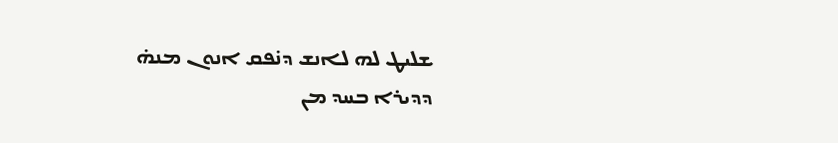ܫܠܝܛ ܠܗ ܠܐܢܫ ܕܢ̇ܦܩ ܐܢܘܢ ܡܢܗ̇
ܕܕܝܪܐ ܒܚܕ ܡܢ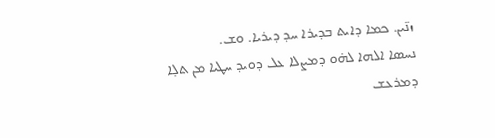ܙܢ̈ܝܢ. ܟܡܐ ܕܐܝܬ ܒܕܝܪܐ ܚܕ ܕܝܪܝܐ. ܘܫ.
ܢܚܣܐ ܐܠܗܐ ܠܗ̇ܘ ܕܡܨܠܐ ܥܠ ܕܘܝܕ ܚܛܝܐ ܡܢ ܬܠ̣ܐ
ܕܡܪܥܫ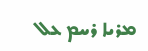ܡܪܝܐ ܪܚܡ ܥܠ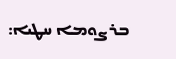ܒܪܨܘܡܐ ܚܛܝܐ: